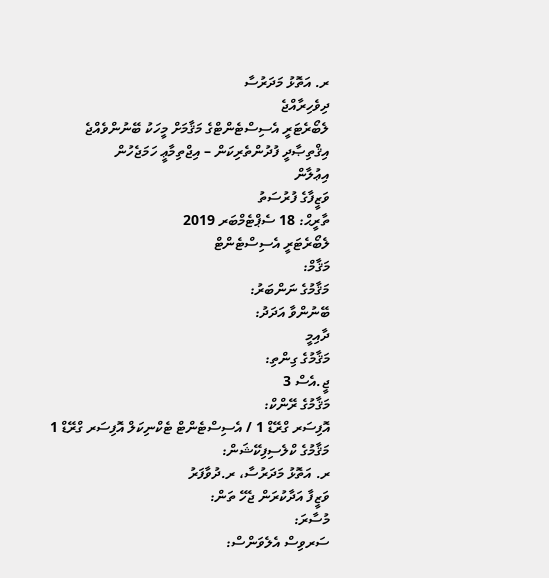ރ. އަތޮޅު މަދަރުސާ
ދިވެހިރާއްޖެ
ލެބޯރެޓަރީ އެސިސްޓެންޓްގެ މަޤާމަށް މީހަކު ބޭނުންވެއްޖެ
އިޤްތިޞާދީ ފުދުންތެރިކަން – އިޖްތިމާޢީ ހަމަޖެހުން
އިޢުލާން
ވަޒީފާގެ ފުރުސަތު
ތާރީޙް: 18 ސެޕްޓެމްބަރ 2019
ލެބޯރެޓަރީ އެސިސްޓެންޓް
މަޤާމް:
މަޤާމުގެ ނަންބަރު:
ބޭނުންވާ އަދަދު:
ދާއިމީ
މަޤާމުގެ ގިންތި:
ޖީ.އެސް 3
މަޤާމުގެ ރޭންކް:
އޮފިސަރ ގްރޭޑް 1 / އެސިސްޓެންޓް ޓެކްނިކަލް އޮފިސަރ ގްރޭޑް 1
މަޤާމުގެ ކްލެސިފިކޭޝަން:
ރ. އަތޮޅު މަދަރުސާ، ރ.ދުވާފަރު
ވަޒީފާ އަދާކުރަން ޖެހޭ ތަން:
މުސާރަ:
ސަރވިސް އެލެވަންސް: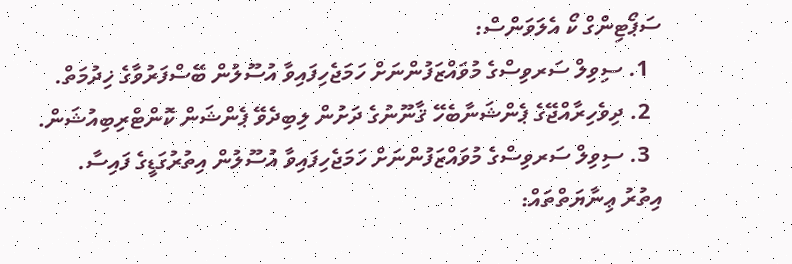ސަޕޯޓިންގް ކޯ އެލަވަންސް:
  1. ސިވިލް ސަރވިސްގެ މުވައްޒަފުންނަށް ހަމަޖެހިފައިވާ އުސޫލުން ބޭސްފަރުވާގެ ޚިދުމަތް.
  2. ދިވެހިރާއްޖޭގެ ޕެންޝަނާބެހޭ ޤާނޫނުގެ ދަށުން ލިބިދެވޭ ޕެންޝަން ކޮންޓްރިބިއުޝަން.
  3. ސިވިލް ސަރވިސްގެ މުވައްޒަފުންނަށް ހަމަޖެހިފައިވާ އުސޫލުން އިތުރުގަޑީގެ ފައިސާ.
އިތުރު ޢިނާޔަތްތައް: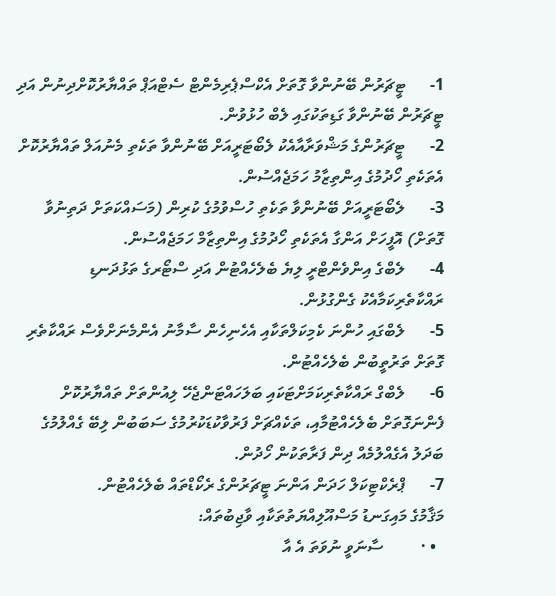1-      ޓީޗަރުން ބޭނުންވާ ގޮތަށް އެކްސްޕެރިމެންޓް ސެޓްއަޕް ތައްޔާރުކޮށްދިނުން އަދި ޓީޗަރުން ބޭނުންވާ ގަޑިތަކުގައި ލެބް ހުޅުވުން.
2-      ޓީޗަރުންގެ މަޝްވަރާއާއެކު ލެބޯޓަރީއަށް ބޭނުންވާ ތަކެތި މެނުއަލް ތައްޔާރުކޮށް އެތަކެތި ހޯދުމުގެ އިންތިޒާމު ހަމަޖެއްސުން.
3-      ލެބޯޓަރީއަށް ބޭނުންވާ ތަކެތި ހުސްވުމުގެ ކުރިން (މަސައްކަތަށް ދަތިނުވާ ގޮތަށް) އޮފީހަށް އަންގާ އެތަކެތި ހޯދުމުގެ އިންތިޒާމް ހަމަޖެއްސުން.
4-      ލެބްގެ އިންވެންޓްރީ ލިޔެ ބެލެހެއްޓުން އަދި ސްޓޯރގެ ތަޅުދަނޑި ރައްކާތެރިކަމާއެކު ގެންގުޅުން.
5-      ލެބްގައި ހުންނަ ކެމިކަލްތަކާއި އެހެނިހެން ސާމާނު އެންމެނަށްވެސް ރައްކާތެރި ގޮތަށް ތަރުތީބުން ބެލެހެއްޓުން.
6-      ލެބްގް ރައްކާތެރިކަމަށްޓަކައި ބަލަހައްޓަންޖެހޭ ލިއުންތަށް ތައްޔާރުކޮށް ފެންނަގޮތަށް ބެލެހެއްޓުމާއި، ތަކެއްޗަށް ފަރުވާކުޑަކުރުމުގެ ސަބަބުން ލިބޭ ގެއްލުމުގެ ބަދަލު އެގެއްލުމެއް ދިން ފަރާތަކުން ހޯދުން.
7-      ޕްރެކްޓިކަލް ހަދަން އަންނަ ޓީޗަރުންގެ ރެކޯޑްތައް ބެލެހެއްޓުން.
މަޤާމުގެ މައިގަނޑު މަސްއޫލިއްޔަތުތަކާއި ވާޖިބުތައް:
  • ·         ސާނަވީ ނުވަތަ އެ އާ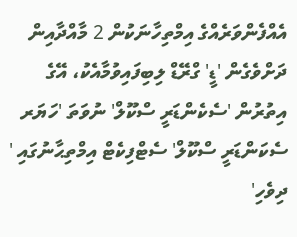އެއްފެންވަރެއްގެ އިމްތިހާނަކުން 2 މާއްދާއިން ދަށްވެގެން 'ޑީ' ގްރޭޑް ލިބިފައިވުމާއެކު، އޭގެ އިތުރުން 'ސެކެންޑަރީ ސްކޫލް' ނުވަތަ 'ހަޔަރ ސެކަންޑަރީ ސްކޫލް' ސެޓްފިކެޓް އިމްތިޙާނުގައި ' ދިވެހި'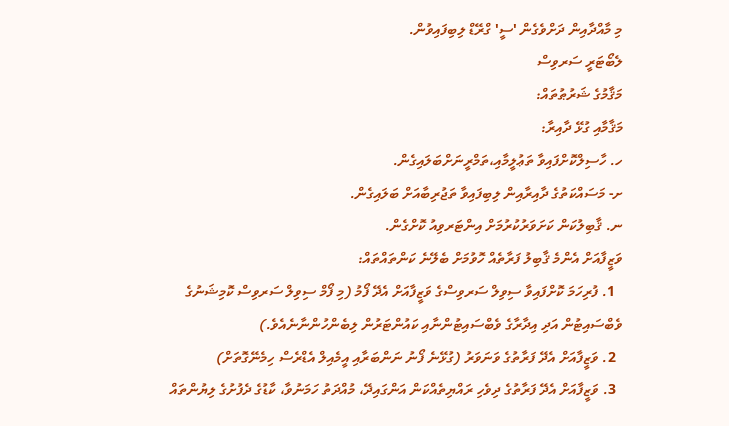މި މާއްދާއިން ދަށްވެގެން 'ސީ' ގްރޭޑް ލިބިފައިވުން.
ލެބޯޓަރީ ސަރވިސް
މަޤާމުގެ ޝަރުޠުތައް:
މަޤާމާއި ގުޅޭ ދާއިރާ:
ހ. ހާސިލްކޮށްފައިވާ ތަޢުލީމާއި،ތަމްރީނަށްބަލައިގެން.
ށ- މަސައްކަތުގެ ދާއިރާއިން ލިބިފައިވާ ތަޖުރިބާއަށް ބަލައިގެން.
ނ. ޤާބިލުކަން ކަށަވަރުކުރުމަށް އިންޓަރވިއު ކޮށްގެން.
ވަޒީފާއަށް އެންމެ ޤާބިލު ފަރާތެއް ހޮވުމަށް ބެލޭނެ ކަންތައްތައް:
  1. ފުރިހަމަ ކޮށްފައިވާ ސިވިލް ސަރވިސްގެ ވަޒީފާއަށް އެދޭ ފޯމު (މި ފޯމް ސިވިލް ސަރވިސް ކޮމިޝަނުގެ ވެބްސައިޓުން އަދި އިދާރާގެ ވެބްސައިޓުންނާއި ކައުންޓަރުން ލިބެންހުންނާނެއެވެ.)
  2. ވަޒީފާއަށް އެދޭ ފަރާތުގެ ވަނަވަރު (ގުޅޭނެ ފޯނު ނަންބަރާއި އީމެއިލް އެޑްރެސް ހިމެނޭގޮތަށް)
  3. ވަޒީފާއަށް އެދޭ ފަރާތުގެ ދިވެހި ރައްޔިތެއްކަން އަންގައިދޭ، މުއްދަތު ހަމަނުވާ، ކާޑުގެ ދެފުށުގެ ލިޔުންތައް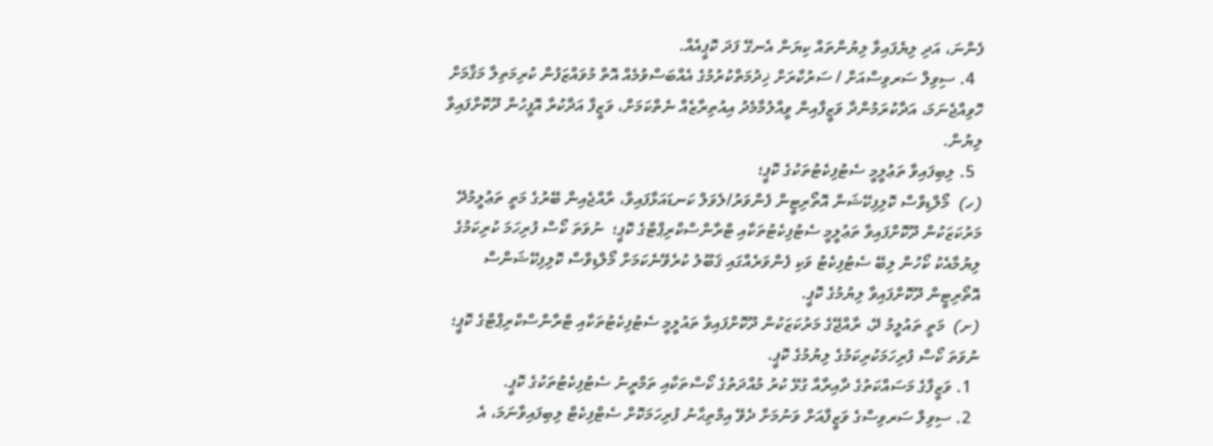ފެންނަ، އަދި ލިޔެފައިވާ ލިޔުންތައް ކިޔަން އެނގޭ ފަދަ ކޮޕީއެއް.
  4. ސިވިލް ސަރވިސްއަށް / ސަރުކާރަށް ޚިދުމަތްކުރުމުގެ އެއްބަސްވުމެއް އޮތް މުވައްޒަފުން ކުރިމަތިލާ މަޤާމަށް ހޮވިއްޖެނަމަ، އަދާކުރަމުންދާ ވަޒީފާއިން ވީއްލުމާމެދު އިއުތިރާޒެއް ނެތްކަމަށް، ވަޒީފާ އަދާކުރާ އޮފީހުން ދޫކޮށްފައިވާ ލިޔުން.
  5. ލިބިފައިވާ ތަޢުލީމީ ސެޓުފިކެޓުތަކުގެ ކޮޕީ؛
(ހ)  މޯލްޑިވްސް ކޮލިފިކޭޝަން އޮތޯރިޓީން ފެންވަރު/ލެވަލް ކަނޑައަޅާފައިވާ، ރާއްޖެއިން ބޭރުގެ މަތީ ތަޢުލީމުދޭ މަރުކަޒަކުން ދޫކޮށްފައިވާ ތަޢުލީމީ ސެޓުފިކެޓުތަކާއި ޓްރާންސްކްރިޕްޓްގެ ކޮޕީ؛  ނުވަތަ ކޯސް ފުރިހަމަ ކުރިކަމުގެ ލިޔުމާއެކު ކޯހުން ލިބޭ ސެޓުފިކެޓު ވަކި ފެންވަރެއްގައި ޤަބޫލު ކުރެވޭނެކަމަށް މޯލްޑިވްސް ކޮލިފިކޭޝަންސް އޮތޯރިޓީން ދޫކޮށްފައިވާ ލިޔުމުގެ ކޮޕީ.
(ށ)  މަތީ ތައުލީމު ދޭ، ރާއްޖޭގެ މަރުކަޒަކުން ދޫކޮށްފައިވާ ތައުލީމީ ސެޓުފިކެޓުތަކާއި ޓްރާންސްކްރިޕްޓްގެ ކޮޕީ؛ ނުވަތަ ކޯސް ފުރިހަމަކުރިކަމުގެ ލިޔުމުގެ ކޮޕީ.
  1. ވަޒީފާގެ މަސައްކަތުގެ ދާއިރާއާ ގުޅޭ ކުރު މުއްދަތުގެ ކޯސްތަކާއި ތަމްރީނު ސެޓުފިކެޓުތަކުގެ ކޮޕީ.
  2. ސިވިލް ސަރވިސްގެ ވަޒީފާއަށް ވަނުމަށް ދެވޭ އިމްތިޙާނު ފުރިހަމަކޮށް ސެޓްފިކެޓް ލިބިފައިވާނަމަ، އެ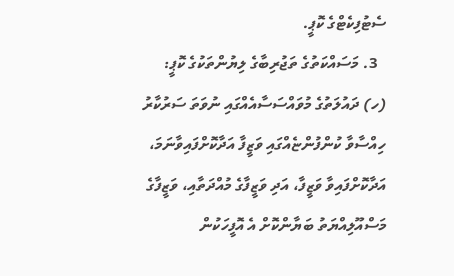ސެޓުފިކެޓްގެ ކޮޕީ.
  3. މަސައްކަތުގެ ތަޖުރިބާގެ ލިޔުންތަކުގެ ކޮޕީ:
(ހ) ދައުލަތުގެ މުވައްސަސާއެއްގައި ނުވަތަ ސަރުކާރު ހިއްސާވާ ކުންފުންޏެއްގައި ވަޒީފާ އަދާކޮށްފައިވާނަމަ، އަދާކޮށްފައިވާ ވަޒީފާ، އަދި ވަޒީފާގެ މުއްދަތާއި، ވަޒީފާގެ މަސްއޫލިއްޔަތު ބަޔާންކޮށް އެ އޮފީހަކުން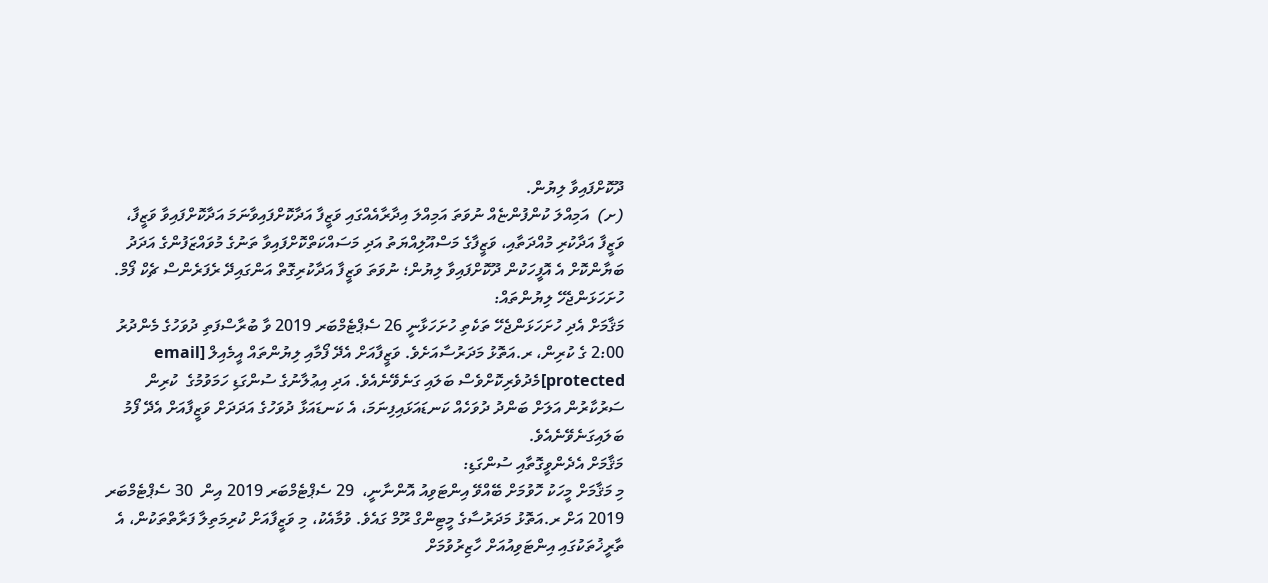ދޫކޮށްފައިވާ ލިޔުން.
(ށ)  އަމިއްލަ ކުންފުންޏެއް ނުވަތަ އަމިއްލަ އިދާރާއެއްގައި ވަޒީފާ އަދާކޮށްފައިވާނަމަ އަދާކޮށްފައިވާ ވަޒީފާ، ވަޒީފާ އަދާކުރި މުއްދަތާއި، ވަޒީފާގެ މަސްއޫލިއްޔަތު އަދި މަސައްކަތްކޮށްފައިވާ ތަނުގެ މުވައްޒަފުންގެ އަދަދު ބަޔާންކޮށް އެ އޮފީހަކުން ދޫކޮށްފައިވާ ލިޔުން؛ ނުވަތަ ވަޒީފާ އަދާކުރިގޮތް އަންގައިދޭ ރެފަރެންސް ޗެކް ފޯމް.
ހުށަހަޅަންޖެހޭ ލިޔުންތައް:
މަޤާމަށް އެދި ހުށަހަޅަންޖެހޭ ތަކެތި ހުށަހަޅާނީ 26 ސެޕްޓެމްބަރ 2019 ވާ ބުރާސްފަތި ދުވަހުގެ މެންދުރު 2:00 ގެ ކުރިން، ރ.އަތޮޅު މަދަރުސާއަށެވެ. ވަޒީފާއަށް އެދޭ ފޯމާއި ލިޔުންތައް އީމެއިލް [email protected]މެދުވެރިކޮށްވެސް ބަލައި ގަނެވޭނެއެވެ. އަދި އިޢުލާނުގެ ސުންގަޑި ހަމަވުމުގެ  ކުރިން ސަރުކާރުން އަލަށް ބަންދު ދުވަހެއް ކަނޑައަޅައިފިނަމަ، އެ ކަނޑައަޅާ ދުވަހުގެ އަދަދަށް ވަޒީފާއަށް އެދޭ ފޯމު ބަލައިގަނެވޭނެއެވެ.
މަޤާމަށް އެދެންވީގޮތާއި ސުންގަޑި:
މި މަޤާމަށް މީހަކު ހޮވުމަށް ބޭއްވޭ އިންޓަވިއު އޮންނާނީ،  29 ސެޕްޓެމްބަރ 2019 އިން  30 ސެޕްޓެމްބަރ 2019 އަށް ރ.އަތޮޅު މަދަރުސާގެ މީޓިންގް ރޫމް ގައެވެ. ވުމާއެކު، މި ވަޒީފާއަށް ކުރިމަތިލާ ފަރާތްތަކުން، އެ ތާރީޚުތަކުގައި އިންޓަވިއުއަށް ހާޒިރުވުމަށް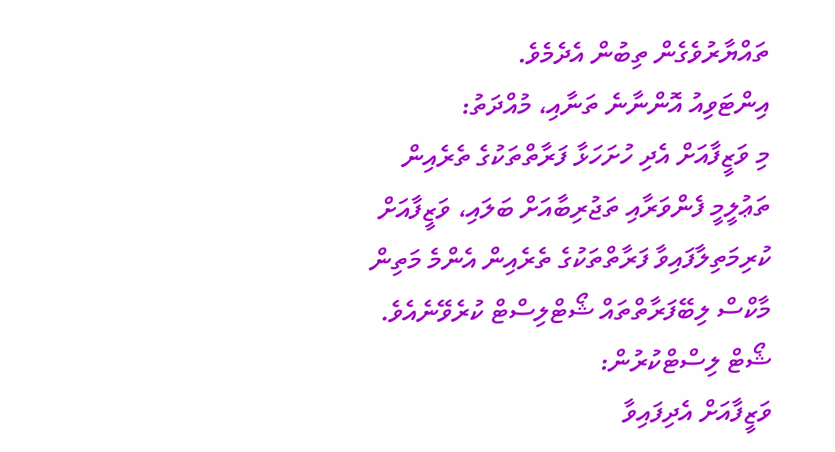ތައްޔާރުވެގެން ތިބުން އެދެމެވެ.
އިންޓަވިއު އޮންނާނެ ތަނާއި، މުއްދަތު:
މި ވަޒީފާއަށް އެދި ހުށަހަޅާ ފަރާތްތަކުގެ ތެރެއިން ތަޢުލީމީ ފެންވަރާއި ތަޖުރިބާއަށް ބަލައި، ވަޒީފާއަށް ކުރިމަތިލާފައިވާ ފަރާތްތަކުގެ ތެރެއިން އެންމެ މަތިން މާކްސް ލިބޭފަރާތްތައް ޝޯޓްލިސްޓް ކުރެވޭނެއެވެ.
ޝޯޓް ލިސްޓްކުރުން:
ވަޒީފާއަށް އެދިފައިވާ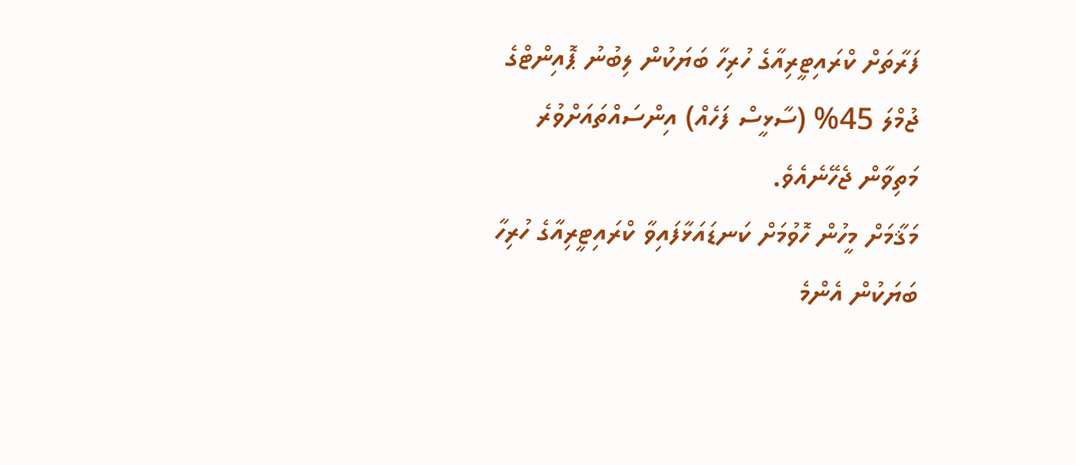ފަރާތަށް ކްރައިޓީރިއާގެ ހުރިހާ ބަޔަކުން ލިބުނު ޕޮއިންޓްގެ ޖުމްލަ 45% (ސާޅީސް ފަހެއް) އިންސައްތައަށްވުރެ މަތިވާން ޖެހޭނެއެވެ.
މަޤާމަށް މީހުން ހޮވުމަށް ކަނޑައަޅާފައިވާ ކްރައިޓީރިއާގެ ހުރިހާ ބަޔަކުން އެންމެ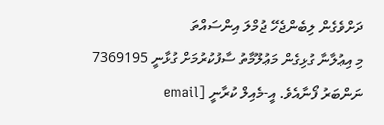ދަށްވެގެން ލިބެންޖެހޭ ޖުމްލަ އިންސައްތަ
މި އިޢުލާނާ ގުޅިގެން މަޢުލޫމާތު ސާފުކުރުމަށް ގުޅާނީ 7369195 ނަންބަރު ފޯނާއެވެ. އީ-މެއިލް ކުރާނީ [email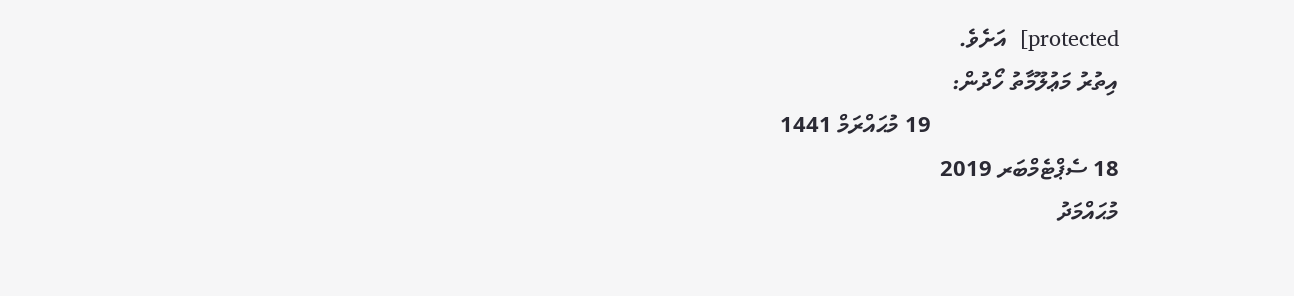protected]  އަށެވެ.
އިތުރު މަޢުލޫމާތު ހޯދުން:
                                 19 މުޙައްރަމް 1441
18 ސެޕްޓެމްބަރ 2019
މުޙައްމަދު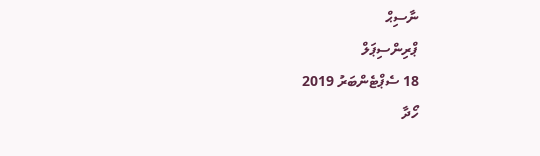ނާސިޙް
ޕްރިންސިޕަލް
18 ސެޕްޓެންބަރު 2019
ހޯދާ